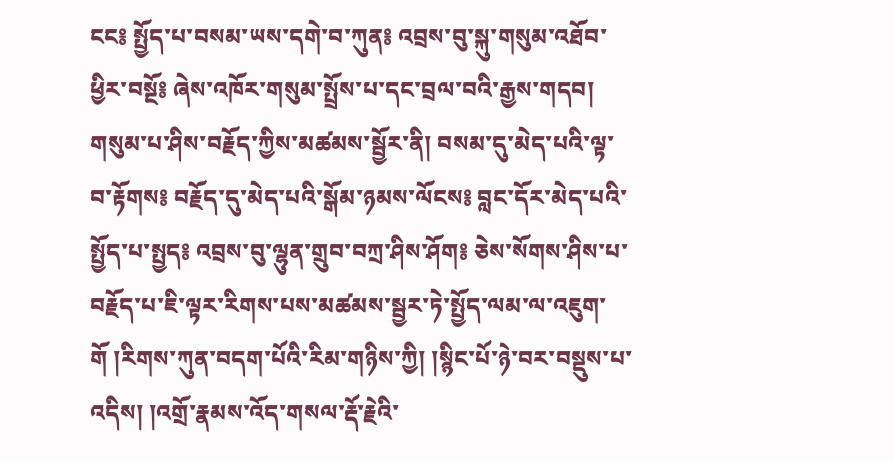ངང༔ སྤྱོད་པ་བསམ་ཡས་དགེ་བ་ཀུན༔ འབྲས་བུ་སྐུ་གསུམ་འཐོབ་ཕྱིར་བསྔོ༔ ཞེས་འཁོར་གསུམ་སྤྲོས་པ་དང་བྲལ་བའི་རྒྱས་གདབ། གསུམ་པ་ཤིས་བརྗོད་ཀྱིས་མཚམས་སྦྱོར་ནི། བསམ་དུ་མེད་པའི་ལྟ་བ་རྟོགས༔ བརྗོད་དུ་མེད་པའི་སྒོམ་ཉམས་ལོངས༔ བླང་དོར་མེད་པའི་སྤྱོད་པ་སྤྱད༔ འབྲས་བུ་ལྷུན་གྲུབ་བཀྲ་ཤིས་ཤོག༔ ཅེས་སོགས་ཤིས་པ་བརྗོད་པ་ཇི་ལྟར་རིགས་པས་མཚམས་སྦྱར་ཏེ་སྤྱོད་ལམ་ལ་འཇུག་གོ །རིགས་ཀུན་བདག་པོའི་རིམ་གཉིས་ཀྱི། །སྙིང་པོ་ཉེ་བར་བསྡུས་པ་འདིས། །འགྲོ་རྣམས་འོད་གསལ་རྡོ་རྗེའི་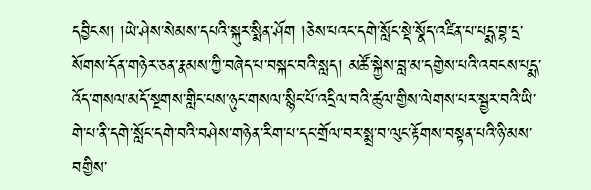དབྱིངས། །ཡེ་ཤེས་སེམས་དཔའི་སྐུར་སྨིན་ཤོག །ཅེས་པའང་དགེ་སློང་སྡེ་སྣོད་འཛིན་པ་པདྨ་བྷ་དྲ་སོགས་དོན་གཉེར་ཅན་རྣམས་ཀྱི་བཞེད་པ་བསྐང་བའི་སླད། མཚོ་སྐྱེས་བླ་མ་དགྱེས་པའི་འབངས་པདྨ་འོད་གསལ་མདོ་སྔགས་གླིང་པས་ཉུང་གསལ་སྙིང་པོ་འདྲིལ་བའི་ཚུལ་གྱིས་ལེགས་པར་སྦྱར་བའི་ཡི་གེ་པ་ནི་དགེ་སློང་དགེ་བའི་བཤེས་གཉེན་རིག་པ་དང་གྲོལ་བར་སྨྲ་བ་ལུང་རྟོགས་བསྟན་པའི་ཉི་མས་བགྱིས་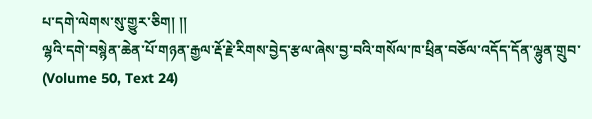པ་དགེ་ལེགས་སུ་གྱུར་ཅིག། །།
ལྷའི་དགེ་བསྙེན་ཆེན་པོ་གཉན་རྒྱལ་རྡོ་རྗེ་རིགས་བྱེད་རྩལ་ཞེས་བྱ་བའི་གསོལ་ཁ་ཕྲིན་བཅོལ་འདོད་དོན་ལྷུན་གྲུབ་ (Volume 50, Text 24)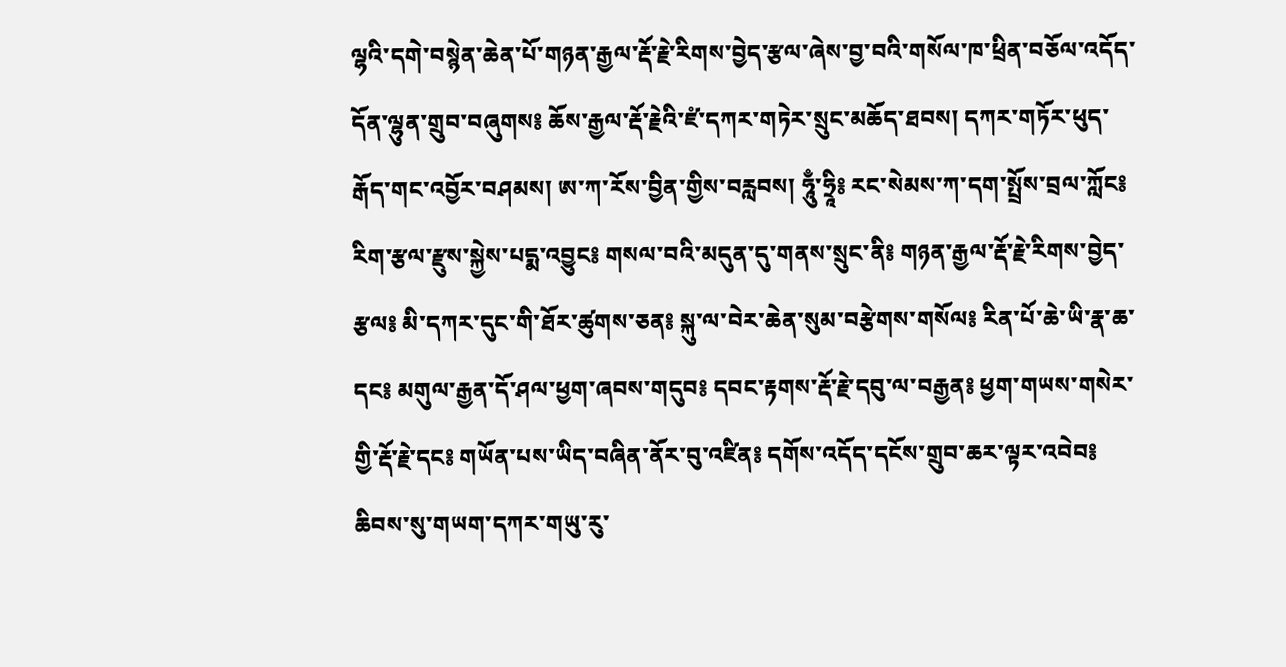ལྷའི་དགེ་བསྙེན་ཆེན་པོ་གཉན་རྒྱལ་རྡོ་རྗེ་རིགས་བྱེད་རྩལ་ཞེས་བྱ་བའི་གསོལ་ཁ་ཕྲིན་བཅོལ་འདོད་དོན་ལྷུན་གྲུབ་བཞུགས༔ ཆོས་རྒྱལ་རྡོ་རྗེའི་ཛཾ་དཀར་གཏེར་སྲུང་མཆོད་ཐབས། དཀར་གཏོར་ཕུད་རྒོད་གང་འབྱོར་བཤམས། ཨ་ཀ་རོས་བྱིན་གྱིས་བརླབས། ཧཱུྃ་ཧྲཱི༔ རང་སེམས་ཀ་དག་སྤྲོས་བྲལ་ཀློང༔ རིག་རྩལ་རྫུས་སྐྱེས་པདྨ་འབྱུང༔ གསལ་བའི་མདུན་དུ་གནས་སྲུང་ནི༔ གཉན་རྒྱལ་རྡོ་རྗེ་རིགས་བྱེད་རྩལ༔ མི་དཀར་དུང་གི་ཐོར་ཚུགས་ཅན༔ སྐུ་ལ་བེར་ཆེན་སུམ་བརྩེགས་གསོལ༔ རིན་པོ་ཆེ་ཡི་རྣ་ཆ་དང༔ མགུལ་རྒྱན་དོ་ཤལ་ཕྱག་ཞབས་གདུབ༔ དབང་རྟགས་རྡོ་རྗེ་དབུ་ལ་བརྒྱན༔ ཕྱག་གཡས་གསེར་གྱི་རྡོ་རྗེ་དང༔ གཡོན་པས་ཡིད་བཞིན་ནོར་བུ་འཛིན༔ དགོས་འདོད་དངོས་གྲུབ་ཆར་ལྟར་འབེབ༔ ཆིབས་སུ་གཡག་དཀར་གཡུ་རུ་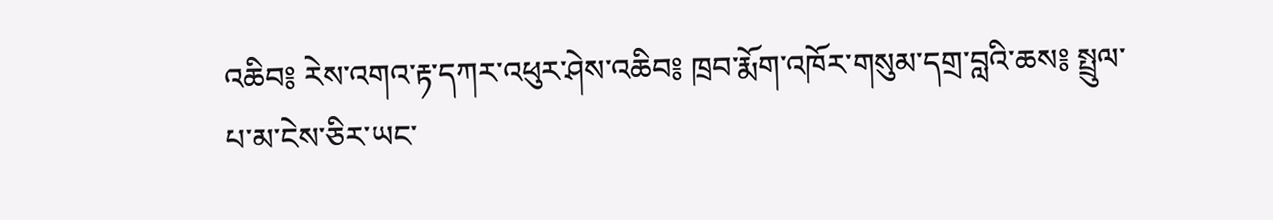འཆིབ༔ རེས་འགའ་རྟ་དཀར་འཕུར་ཤེས་འཆིབ༔ ཁྲབ་རྨོག་འཁོར་གསུམ་དགྲ་བླའི་ཆས༔ སྤྲུལ་པ་མ་ངེས་ཅིར་ཡང་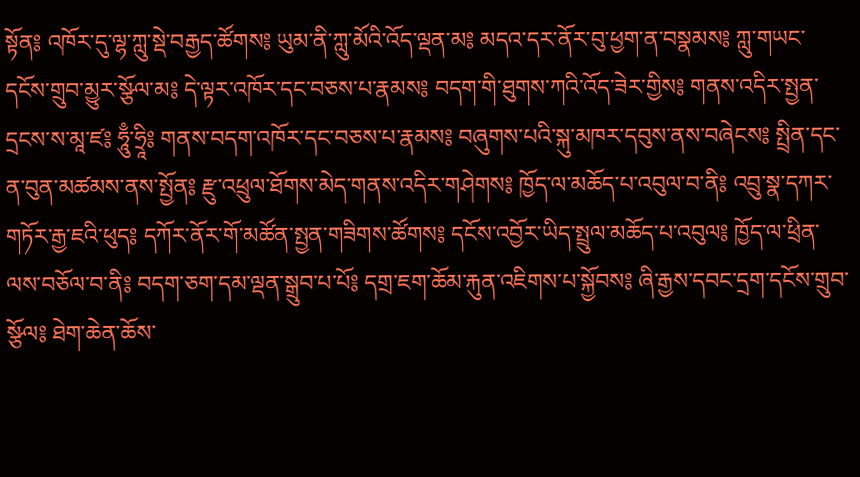སྟོན༔ འཁོར་དུ་ལྷ་ཀླུ་སྡེ་བརྒྱད་ཚོགས༔ ཡུམ་ནི་ཀླུ་མོའི་འོད་ལྡན་མ༔ མདའ་དར་ནོར་བུ་ཕྱག་ན་བསྣམས༔ ཀླུ་གཡང་དངོས་གྲུབ་མྱུར་སྩོལ་མ༔ དེ་ལྟར་འཁོར་དང་བཅས་པ་རྣམས༔ བདག་གི་ཐུགས་ཀའི་འོད་ཟེར་གྱིས༔ གནས་འདིར་སྤྱན་དྲངས་ས་མཱ་ཛ༔ ཧཱུྃ་ཧྲཱི༔ གནས་བདག་འཁོར་དང་བཅས་པ་རྣམས༔ བཞུགས་པའི་སྐུ་མཁར་དབུས་ནས་བཞེངས༔ སྤྲིན་དང་ན་བུན་མཚམས་ནས་སྤྱོན༔ རྫུ་འཕྲུལ་ཐོགས་མེད་གནས་འདིར་གཤེགས༔ ཁྱོད་ལ་མཆོད་པ་འབུལ་བ་ནི༔ འབྲུ་སྣ་དཀར་གཏོར་རྒྱ་ཇའི་ཕུད༔ དཀོར་ནོར་གོ་མཚོན་སྤྱན་གཟིགས་ཚོགས༔ དངོས་འབྱོར་ཡིད་སྤྲུལ་མཆོད་པ་འབུལ༔ ཁྱོད་ལ་ཕྲིན་ལས་བཅོལ་བ་ནི༔ བདག་ཅག་དམ་ལྡན་སྒྲུབ་པ་པོ༔ དགྲ་ཇག་ཆོམ་རྐུན་འཇིགས་པ་སྐྱོབས༔ ཞི་རྒྱས་དབང་དྲག་དངོས་གྲུབ་སྩོལ༔ ཐེག་ཆེན་ཆོས་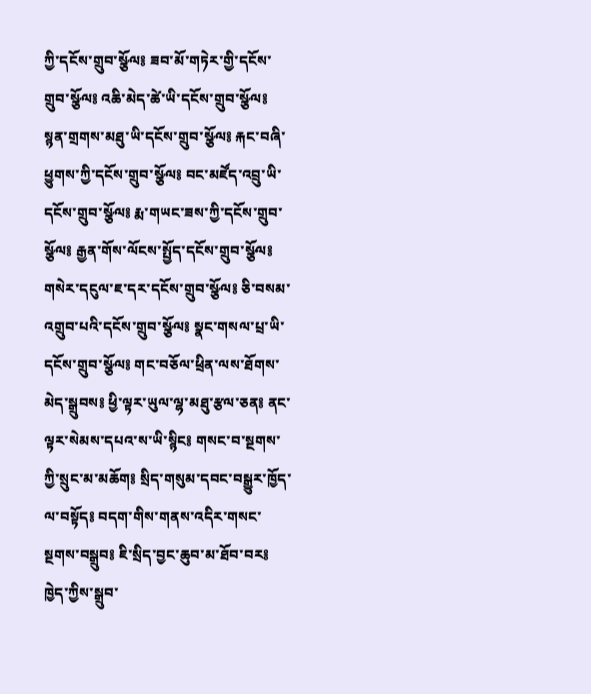ཀྱི་དངོས་གྲུབ་སྩོལ༔ ཟབ་མོ་གཏེར་གྱི་དངོས་གྲུབ་སྩོལ༔ འཆི་མེད་ཚེ་ཡི་དངོས་གྲུབ་སྩོལ༔ སྙན་གྲགས་མཐུ་ཡི་དངོས་གྲུབ་སྩོལ༔ རྐང་བཞི་ཕྱུགས་ཀྱི་དངོས་གྲུབ་སྩོལ༔ བང་མཛོད་འབྲུ་ཡི་དངོས་གྲུབ་སྩོལ༔ རྨ་གཡང་ཟས་ཀྱི་དངོས་གྲུབ་སྩོལ༔ རྒྱན་གོས་ལོངས་སྤྱོད་དངོས་གྲུབ་སྩོལ༔ གསེར་དངུལ་ཇ་དར་དངོས་གྲུབ་སྩོལ༔ ཅི་བསམ་འགྲུབ་པའི་དངོས་གྲུབ་སྩོལ༔ སྣང་གསལ་པྲ་ཡི་དངོས་གྲུབ་སྩོལ༔ གང་བཅོལ་ཕྲིན་ལས་ཐོགས་མེད་སྒྲུབས༔ ཕྱི་ལྟར་ཡུལ་ལྷ་མཐུ་རྩལ་ཅན༔ ནང་ལྟར་སེམས་དཔའ་ས་ཡི་སྙིང༔ གསང་བ་སྔགས་ཀྱི་སྲུང་མ་མཆོག༔ སྲིད་གསུམ་དབང་བསྒྱུར་ཁྱོད་ལ་བསྟོད༔ བདག་གིས་གནས་འདིར་གསང་སྔགས་བསྒྲུབ༔ ཇི་སྲིད་བྱང་ཆུབ་མ་ཐོབ་བར༔ ཁྱེད་ཀྱིས་སྒྲུབ་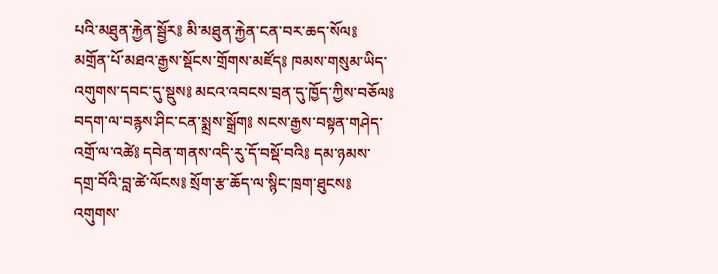པའི་མཐུན་རྐྱེན་སྦྱོར༔ མི་མཐུན་རྐྱེན་ངན་བར་ཆད་སོལ༔ མགྲོན་པོ་མཐའ་རྒྱས་སྡོངས་གྲོགས་མཛོད༔ ཁམས་གསུམ་ཡིད་འགུགས་དབང་དུ་སྡུས༔ མངའ་འབངས་བྲན་དུ་ཁྱོད་ཀྱིས་བཅོལ༔ བདག་ལ་བརྙས་ཤིང་ངན་སྨྲས་སྒྲོག༔ སངས་རྒྱས་བསྟན་གཤེད་འགྲོ་ལ་འཚེ༔ དབེན་གནས་འདི་རུ་དོ་བསྡོ་བའི༔ དམ་ཉམས་དགྲ་བོའི་བླ་ཚེ་ལོངས༔ སྲོག་རྩ་ཆོད་ལ་སྙིང་ཁྲག་ཐུངས༔ འགུགས་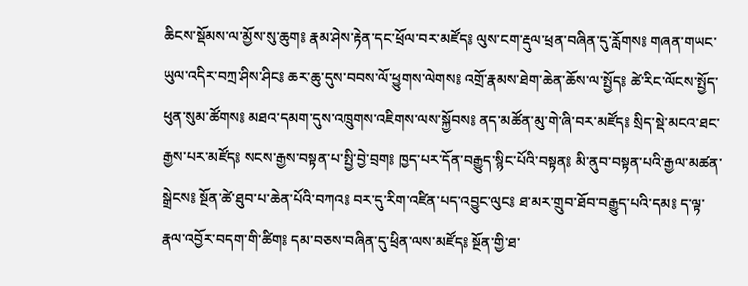ཆིངས་སྡོམས་ལ་མྱོས་སུ་ཆུག༔ རྣམ་ཤེས་རྟེན་དང་ཕྲོལ་བར་མཛོད༔ ལུས་ངག་རྡུལ་ཕྲན་བཞིན་དུ་རློགས༔ གཞན་གཡང་ཡུལ་འདིར་བཀྲ་ཤིས་ཤིང༔ ཆར་ཆུ་དུས་བབས་ལོ་ཕྱུགས་ལེགས༔ འགྲོ་རྣམས་ཐེག་ཆེན་ཆོས་ལ་སྤྱོད༔ ཚེ་རིང་ལོངས་སྤྱོད་ཕུན་སུམ་ཚོགས༔ མཐའ་དམག་དུས་འཁྲུགས་འཇིགས་ལས་སྐྱོབས༔ ནད་མཚོན་མུ་གེ་ཞི་བར་མཛོད༔ སྲིད་སྡེ་མངའ་ཐང་རྒྱས་པར་མཛོད༔ སངས་རྒྱས་བསྟན་པ་སྤྱི་བྱེ་བྲག༔ ཁྱད་པར་དོན་བརྒྱུད་སྙིང་པོའི་བསྟན༔ མི་ནུབ་བསྟན་པའི་རྒྱལ་མཚན་སྒྲེངས༔ སྔོན་ཚེ་ཐུབ་པ་ཆེན་པོའི་བཀའ༔ བར་དུ་རིག་འཛིན་པད་འབྱུང་ལུང༔ ཐ་མར་གྲུབ་ཐོབ་བརྒྱུད་པའི་དམ༔ ད་ལྟ་རྣལ་འབྱོར་བདག་གི་ཚིག༔ དམ་བཅས་བཞིན་དུ་ཕྲིན་ལས་མཛོད༔ སྔོན་གྱི་ཐ་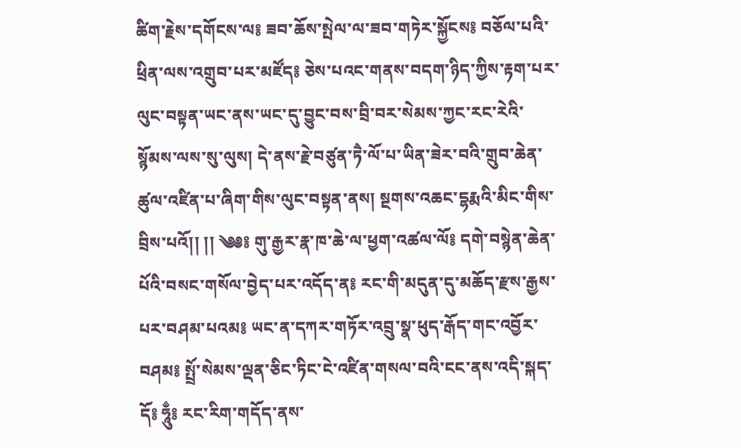ཚིག་རྗེས་དགོངས་ལ༔ ཟབ་ཆོས་སྤེལ་ལ་ཟབ་གཏེར་སྐྱོངས༔ བཅོལ་པའི་ཕྲིན་ལས་འགྲུབ་པར་མཛོད༔ ཅེས་པའང་གནས་བདག་ཉིད་ཀྱིས་རྟག་པར་ལུང་བསྟན་ཡང་ནས་ཡང་དུ་བྱུང་བས་བྲི་བར་སེམས་ཀྱང་རང་རེའི་སྙོམས་ལས་སུ་ལུས། དེ་ནས་རྗེ་བཙུན་ཏཻ་ལོ་པ་ཡིན་ཟེར་བའི་གྲུབ་ཆེན་ཚུལ་འཛིན་པ་ཞིག་གིས་ལུང་བསྟན་ནས། སྔགས་འཆང་དྷརྨའི་མིང་གིས་བྲིས་པའོ།། །། ༄༅༔ གུ་རྒྱར་རྣ་ཁ་ཆེ་ལ་ཕྱག་འཚལ་ལོ༔ དགེ་བསྙེན་ཆེན་པོའི་བསང་གསོལ་བྱེད་པར་འདོད་ན༔ རང་གི་མདུན་དུ་མཆོད་རྫས་རྒྱས་པར་བཤམ་པའམ༔ ཡང་ན་དཀར་གཏོར་འབྲུ་སྣ་ཕུད་རྒོད་གང་འབྱོར་བཤམ༔ སྤྲོ་སེམས་ལྡན་ཅིང་ཏིང་ངེ་འཛིན་གསལ་བའི་ངང་ནས་འདི་སྐད་དོ༔ ཧཱུྃ༔ རང་རིག་གདོད་ནས་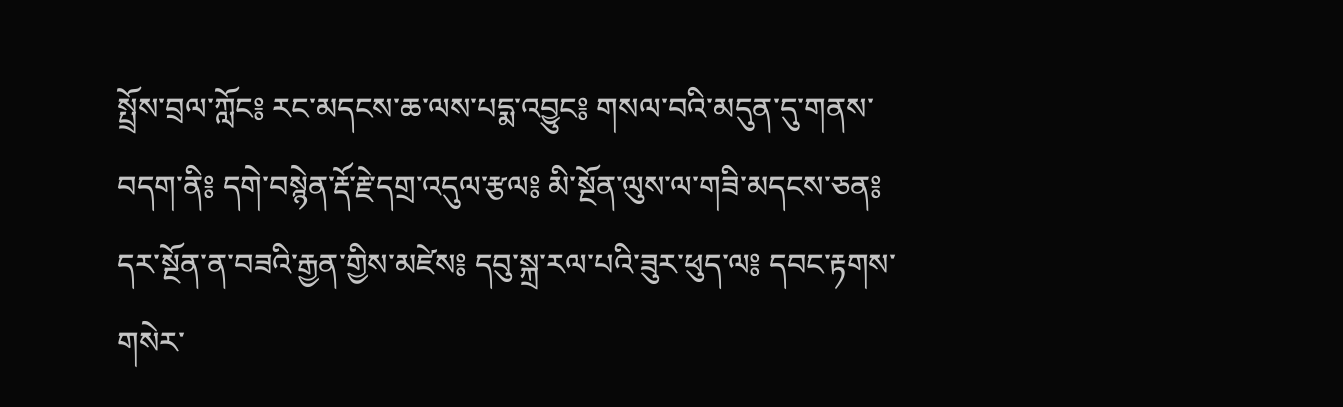སྤྲོས་བྲལ་ཀློང༔ རང་མདངས་ཆ་ལས་པདྨ་འབྱུང༔ གསལ་བའི་མདུན་དུ་གནས་བདག་ནི༔ དགེ་བསྙེན་རྡོ་རྗེ་དགྲ་འདུལ་རྩལ༔ མི་སྔོན་ལུས་ལ་གཟི་མདངས་ཅན༔ དར་སྔོན་ན་བཟའི་རྒྱན་གྱིས་མཛེས༔ དབུ་སྐྲ་རལ་པའི་ཟུར་ཕུད་ལ༔ དབང་རྟགས་གསེར་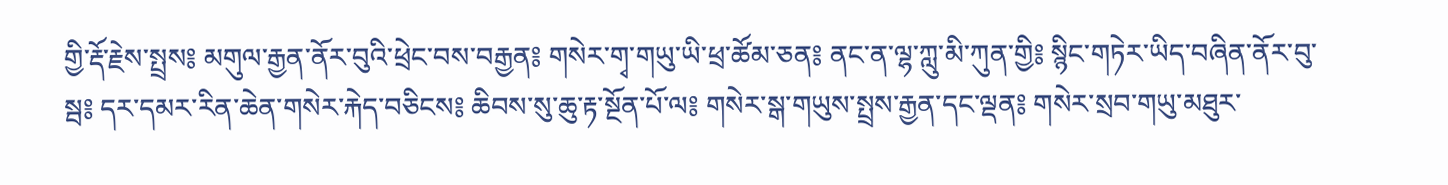གྱི་རྡོ་རྗེས་སྤྲས༔ མགུལ་རྒྱན་ནོར་བུའི་ཕྲེང་བས་བརྒྱན༔ གསེར་གྭ་གཡུ་ཡི་ཕྲ་ཚོམ་ཅན༔ ནང་ན་ལྷ་ཀླུ་མི་ཀུན་གྱི༔ སྙིང་གཏེར་ཡིད་བཞིན་ནོར་བུ་སྦ༔ དར་དམར་རིན་ཆེན་གསེར་རྐེད་བཅིངས༔ ཆིབས་སུ་ཆུ་རྟ་སྔོན་པོ་ལ༔ གསེར་སྒ་གཡུས་སྤྲས་རྒྱན་དང་ལྡན༔ གསེར་སྲབ་གཡུ་མཐུར་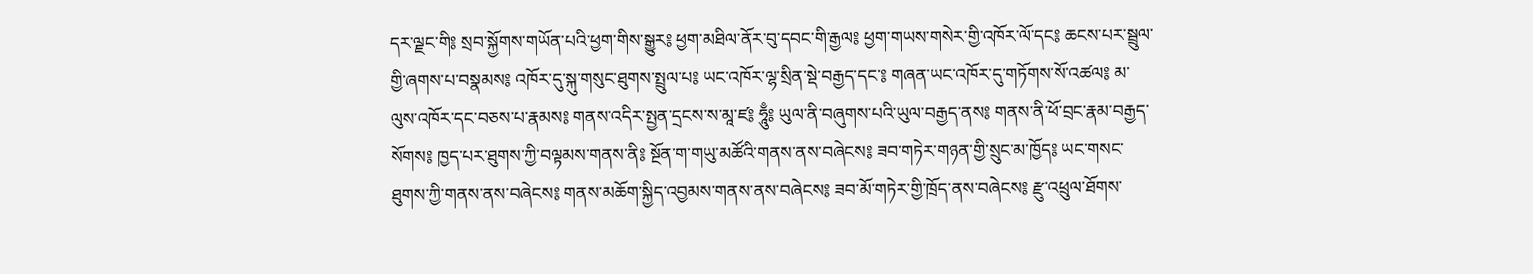དར་ལྗང་གི༔ སྲབ་སྐྱོགས་གཡོན་པའི་ཕྱག་གིས་སྒྱུར༔ ཕྱག་མཐིལ་ནོར་བུ་དབང་གི་རྒྱལ༔ ཕྱག་གཡས་གསེར་གྱི་འཁོར་ལོ་དང༔ ཆངས་པར་སྦྲུལ་གྱི་ཞགས་པ་བསྣམས༔ འཁོར་དུ་སྐུ་གསུང་ཐུགས་སྤྲུལ་པ༔ ཡང་འཁོར་ལྷ་སྲིན་སྡེ་བརྒྱད་དང་༔ གཞན་ཡང་འཁོར་དུ་གཏོགས་སོ་འཚལ༔ མ་ལུས་འཁོར་དང་བཅས་པ་རྣམས༔ གནས་འདིར་སྤྱན་དྲངས་ས་མཱ་ཛ༔ ཧཱུྃ༔ ཡུལ་ནི་བཞུགས་པའི་ཡུལ་བརྒྱད་ནས༔ གནས་ནི་ཕོ་བྲང་རྣམ་བརྒྱད་སོགས༔ ཁྱད་པར་ཐུགས་ཀྱི་བལྟམས་གནས་ནི༔ སྔོན་ག་གཡུ་མཚོའི་གནས་ནས་བཞེངས༔ ཟབ་གཏེར་གཉན་གྱི་སྲུང་མ་ཁྱོད༔ ཡང་གསང་ཐུགས་ཀྱི་གནས་ནས་བཞེངས༔ གནས་མཆོག་སྐྱིད་འབྱམས་གནས་ནས་བཞེངས༔ ཟབ་མོ་གཏེར་གྱི་ཁྲོད་ནས་བཞེངས༔ རྫུ་འཕྲུལ་ཐོགས་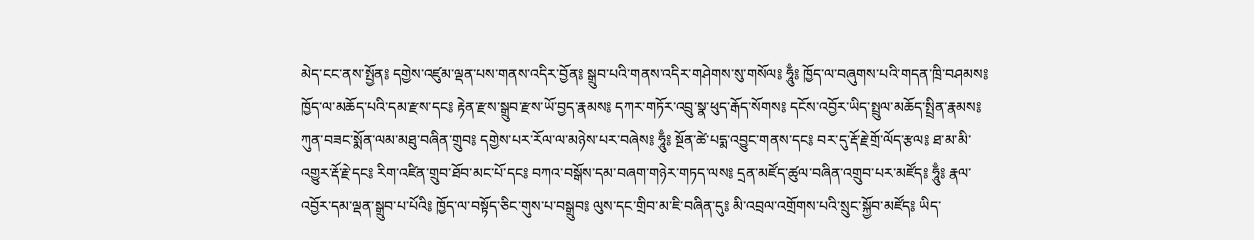མེད་ངང་ནས་སྤྱོན༔ དགྱེས་འཛུམ་ལྡན་པས་གནས་འདིར་བྱོན༔ སྒྲུབ་པའི་གནས་འདིར་གཤེགས་སུ་གསོལ༔ ཧཱུྃ༔ ཁྱོད་ལ་བཞུགས་པའི་གདན་ཁྲི་བཤམས༔ ཁྱོད་ལ་མཆོད་པའི་དམ་རྫས་དང༔ རྟེན་རྫས་སྒྲུབ་རྫས་ཡོ་བྱད་རྣམས༔ དཀར་གཏོར་འབྲུ་སྣ་ཕུད་རྒོད་སོགས༔ དངོས་འབྱོར་ཡིད་སྤྲུལ་མཆོད་སྤྲིན་རྣམས༔ ཀུན་བཟང་སྨོན་ལམ་མཐུ་བཞིན་གྲུབ༔ དགྱེས་པར་རོལ་ལ་མཉེས་པར་བཞེས༔ ཧཱུྃ༔ སྔོན་ཚེ་པདྨ་འབྱུང་གནས་དང༔ བར་དུ་རྡོ་རྗེ་གྲོ་ལོད་རྩལ༔ ཐ་མ་མི་འགྱུར་རྡོ་རྗེ་དང༔ རིག་འཛིན་གྲུབ་ཐོབ་མང་པོ་དང༔ བཀའ་བསྒོས་དམ་བཞག་གཉེར་གཏད་ལས༔ དྲན་མཛོད་ཚུལ་བཞིན་འགྲུབ་པར་མཛོད༔ ཧཱུྃ༔ རྣལ་འབྱོར་དམ་ལྡན་སྒྲུབ་པ་པོའི༔ ཁྱོད་ལ་བསྟོད་ཅིང་གུས་པ་བསྒྲུབ༔ ལུས་དང་གྲིབ་མ་ཇི་བཞིན་དུ༔ མི་འབྲལ་འགྲོགས་པའི་སྲུང་སྐྱོབ་མཛོད༔ ཡིད་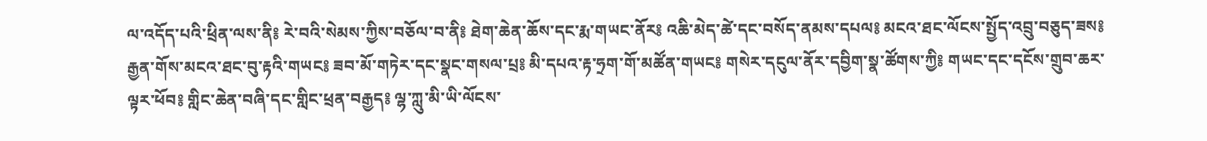ལ་འདོད་པའི་ཕྲིན་ལས་ནི༔ རེ་བའི་སེམས་ཀྱིས་བཅོལ་བ་ནི༔ ཐེག་ཆེན་ཆོས་དང་རྨ་གཡང་ནོར༔ འཆི་མེད་ཚེ་དང་བསོད་ནམས་དཔལ༔ མངའ་ཐང་ལོངས་སྤྱོད་འབྲུ་བཅུད་ཟས༔ རྒྱན་གོས་མངའ་ཐང་བུ་རྟའི་གཡང༔ ཟབ་མོ་གཏེར་དང་སྣང་གསལ་པྲ༔ མི་དཔའ་རྟ་ཧྲག་གོ་མཚོན་གཡང༔ གསེར་དངུལ་ནོར་དབྱིག་སྣ་ཚོགས་ཀྱི༔ གཡང་དང་དངོས་གྲུབ་ཆར་ལྟར་ཕོབ༔ གླིང་ཆེན་བཞི་དང་གླིང་ཕྲན་བརྒྱད༔ ལྷ་ཀླུ་མི་ཡི་ལོངས་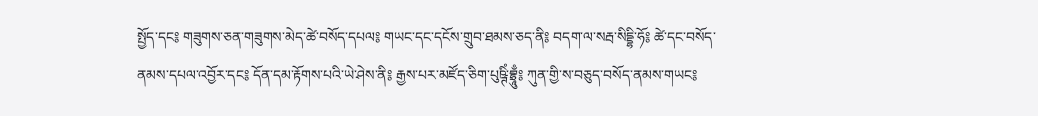སྤྱོད་དང༔ གཟུགས་ཅན་གཟུགས་མེད་ཚེ་བསོད་དཔལ༔ གཡང་དང་དངོས་གྲུབ་ཐམས་ཅད་ནི༔ བདག་ལ་སརྦ་སིདྡྷི་ཧོ༔ ཚེ་དང་བསོད་ནམས་དཔལ་འབྱོར་དང༔ དོན་དམ་རྟོགས་པའི་ཡེ་ཤེས་ནི༔ རྒྱས་པར་མཛོད་ཅིག་པུཥྚིཾ་བྷྲཱུྃ༔ ཀུན་གྱི་ས་བཅུད་བསོད་ནམས་གཡང༔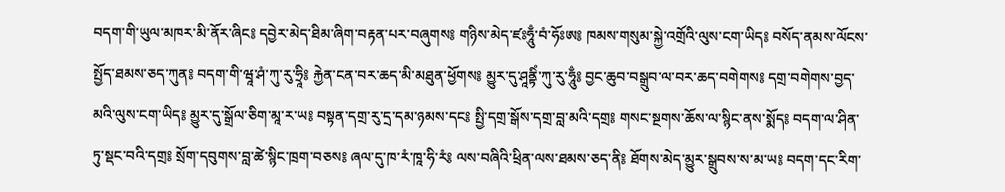བདག་གི་ཡུལ་མཁར་མི་ནོར་ཞིང༔ དབྱེར་མེད་ཐིམ་ཞིག་བརྟན་པར་བཞུགས༔ གཉིས་མེད་ཛཿཧཱུྃ་བཾ་ཧོཿཨ༔ ཁམས་གསུམ་སྐྱེ་འགྲོའི་ལུས་ངག་ཡིད༔ བསོད་ནམས་ལོངས་སྤྱོད་ཐམས་ཅད་ཀུན༔ བདག་གི་ཝཱ་ཤཾ་ཀུ་རུ་ཧྲཱི༔ རྐྱེན་ངན་བར་ཆད་མི་མཐུན་ཕྱོགས༔ མྱུར་དུ་ཤཱནྟིཾ་ཀུ་རུ་ཧཱུྃ༔ བྱང་ཆུབ་བསྒྲུབ་ལ་བར་ཆད་བགེགས༔ དགྲ་བགེགས་བྱད་མའི་ལུས་ངག་ཡིད༔ མྱུར་དུ་སྒྲོལ་ཅིག་མཱ་ར་ཡ༔ བསྟན་དགྲ་རུ་དྲ་དམ་ཉམས་དང༔ སྤྱི་དགྲ་སྒོས་དགྲ་བླ་མའི་དགྲ༔ གསང་སྔགས་ཆོས་ལ་སྙིང་ནས་སྨོད༔ བདག་ལ་ཤིན་ཏུ་སྡང་བའི་དགྲ༔ སྲོག་དབུགས་བླ་ཚེ་སྙིང་ཁྲག་བཅས༔ ཞལ་དུ་ཁ་རཾ་ཁཱ་ཧི་རཾ༔ ལས་བཞིའི་ཕྲིན་ལས་ཐམས་ཅད་ནི༔ ཐོགས་མེད་མྱུར་སྒྲུབས་ས་མ་ཡ༔ བདག་དང་རིག་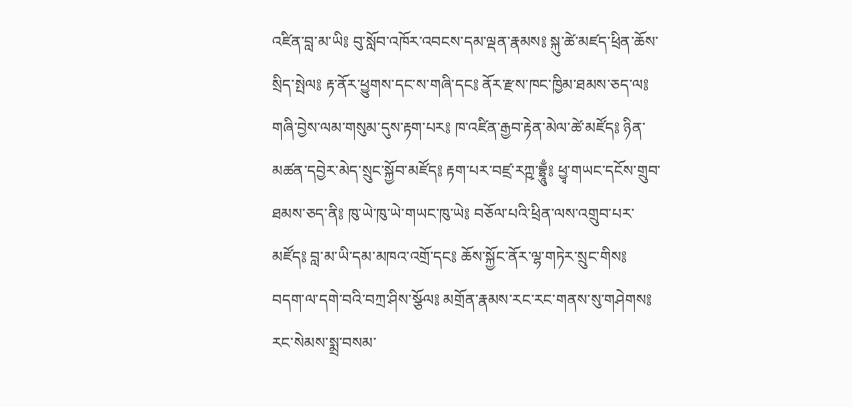འཛིན་བླ་མ་ཡི༔ བུ་སློབ་འཁོར་འབངས་དམ་ལྡན་རྣམས༔ སྐུ་ཚེ་མཛད་ཕྲིན་ཆོས་སྲིད་སྤེལ༔ རྟ་ནོར་ཕྱུགས་དང་ས་གཞི་དང༔ ནོར་རྫས་ཁང་ཁྱིམ་ཐམས་ཅད་ལ༔ གཞི་བྱེས་ལམ་གསུམ་དུས་རྟག་པར༔ ཁ་འཛིན་རྒྱབ་རྟེན་མེལ་ཚེ་མཛོད༔ ཉིན་མཚན་དབྱེར་མེད་སྲུང་སྐྱོབ་མཛོད༔ རྟག་པར་བཛྲ་རཀྵ་བྷྲཱུྃ༔ ཕྱྭ་གཡང་དངོས་གྲུབ་ཐམས་ཅད་ནི༔ ཁུ་ཡེ་ཁུ་ཡེ་གཡང་ཁུ་ཡེ༔ བཅོལ་པའི་ཕྲིན་ལས་འགྲུབ་པར་མཛོད༔ བླ་མ་ཡི་དམ་མཁའ་འགྲོ་དང༔ ཆོས་སྐྱོང་ནོར་ལྷ་གཏེར་སྲུང་གིས༔ བདག་ལ་དགེ་བའི་བཀྲ་ཤིས་སྩོལ༔ མགྲོན་རྣམས་རང་རང་གནས་སུ་གཤེགས༔ རང་སེམས་སྨྲ་བསམ་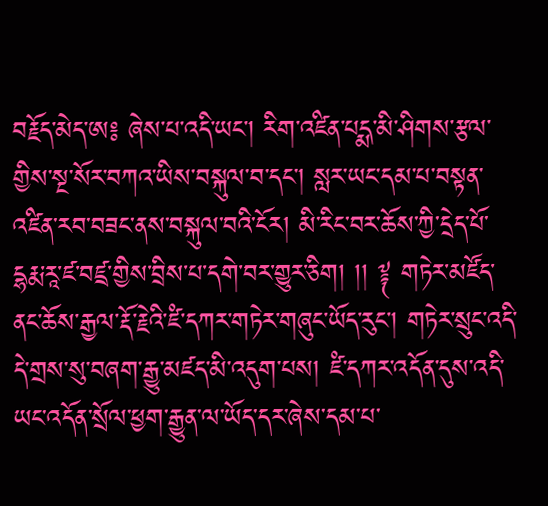བརྗོད་མེད་ཨ༔ ཞེས་པ་འདི་ཡང་། རིག་འཛིན་པདྨ་མི་ཤིགས་རྩལ་གྱིས་སྔ་སོར་བཀའ་ཡིས་བསྐུལ་བ་དང་། སླར་ཡང་དམ་པ་བསྟན་འཛིན་རབ་བཟང་ནས་བསྐུལ་བའི་ངོར། མི་རིང་བར་ཆོས་ཀྱི་དྲེད་པོ་དྷརྨ་རཱ་ཛ་བཛྲ་གྱིས་བྲིས་པ་དགེ་བར་གྱུར་ཅིག། །། ༈ གཏེར་མཛོད་ནང་ཆོས་རྒྱལ་རྡོ་རྗེའི་ཛཾ་དཀར་གཏེར་གཞུང་ཡོད་རུང་། གཏེར་སྲུང་འདི་དེ་གྲས་སུ་བཞག་རྒྱུ་མཛད་མི་འདུག་པས། ཛཾ་དཀར་འདོན་དུས་འདི་ཡང་འདོན་སྲོལ་ཕྱག་རྒྱུན་ལ་ཡོད་དར་ཞེས་དམ་པ་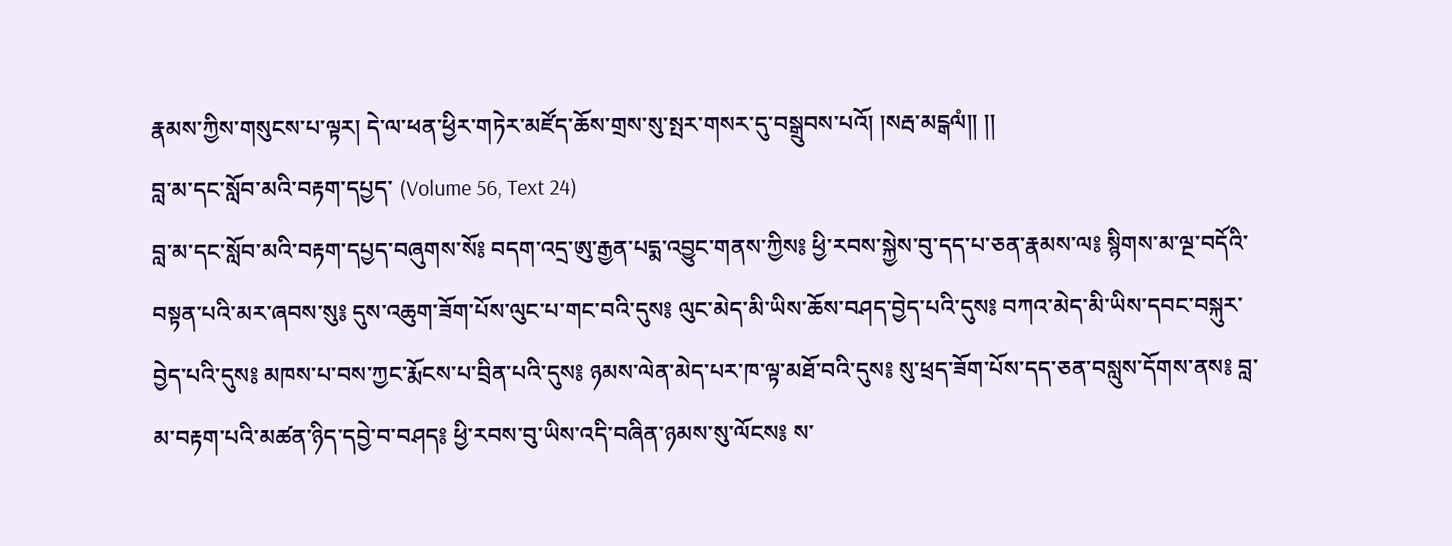རྣམས་ཀྱིས་གསུངས་པ་ལྟར། དེ་ལ་ཕན་ཕྱིར་གཏེར་མཛོད་ཆོས་གྲས་སུ་སྤར་གསར་དུ་བསྒྲུབས་པའོ། །སརྦ་མངྒལཾ།། །།
བླ་མ་དང་སློབ་མའི་བརྟག་དཔྱད་ (Volume 56, Text 24)
བླ་མ་དང་སློབ་མའི་བརྟག་དཔྱད་བཞུགས་སོ༔ བདག་འདྲ་ཨུ་རྒྱན་པདྨ་འབྱུང་གནས་ཀྱིས༔ ཕྱི་རབས་སྐྱེས་བུ་དད་པ་ཅན་རྣམས་ལ༔ སྙིགས་མ་ལྔ་བདོའི་བསྟན་པའི་མར་ཞབས་སུ༔ དུས་འཆུག་ཟོག་པོས་ལུང་པ་གང་བའི་དུས༔ ལུང་མེད་མི་ཡིས་ཆོས་བཤད་བྱེད་པའི་དུས༔ བཀའ་མེད་མི་ཡིས་དབང་བསྐུར་བྱེད་པའི་དུས༔ མཁས་པ་བས་ཀྱང་རྨོངས་པ་བྲིན་པའི་དུས༔ ཉམས་ལེན་མེད་པར་ཁ་ལྟ་མཐོ་བའི་དུས༔ སུ་ཕྲད་ཟོག་པོས་དད་ཅན་བསླུས་དོགས་ནས༔ བླ་མ་བརྟག་པའི་མཚན་ཉིད་དབྱེ་བ་བཤད༔ ཕྱི་རབས་བུ་ཡིས་འདི་བཞིན་ཉམས་སུ་ལོངས༔ ས་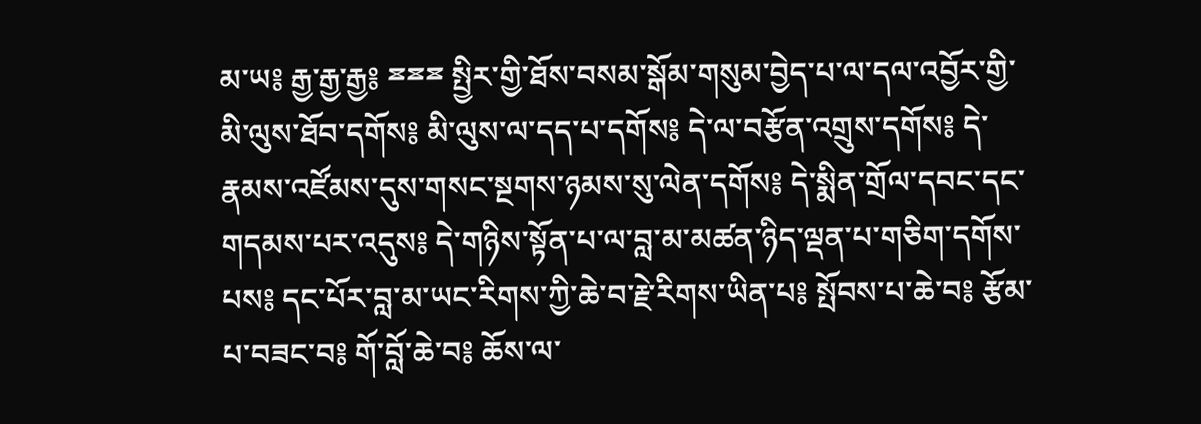མ་ཡ༔ རྒྱ་རྒྱ་རྒྱ༔ ྈྈྈ སྤྱིར་གྱི་ཐོས་བསམ་སྒོམ་གསུམ་བྱེད་པ་ལ་དལ་འབྱོར་གྱི་མི་ལུས་ཐོབ་དགོས༔ མི་ལུས་ལ་དད་པ་དགོས༔ དེ་ལ་བརྩོན་འགྲུས་དགོས༔ དེ་རྣམས་འཛོམས་དུས་གསང་སྔགས་ཉམས་སུ་ལེན་དགོས༔ དེ་སྨིན་གྲོལ་དབང་དང་གདམས་པར་འདུས༔ དེ་གཉིས་སྟོན་པ་ལ་བླ་མ་མཚན་ཉིད་ལྡན་པ་གཅིག་དགོས་པས༔ དང་པོར་བླ་མ་ཡང་རིགས་ཀྱི་ཆེ་བ་རྗེ་རིགས་ཡིན་པ༔ སྤོབས་པ་ཆེ་བ༔ རྩོམ་པ་བཟང་བ༔ གོ་བློ་ཆེ་བ༔ ཆོས་ལ་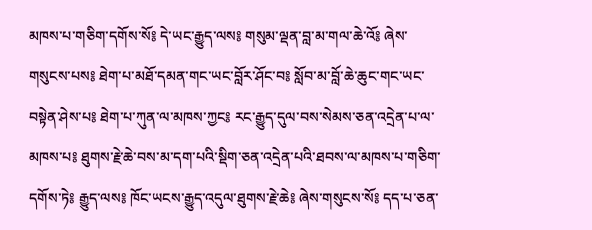མཁས་པ་གཅིག་དགོས་སོ༔ དེ་ཡང་རྒྱུད་ལས༔ གསུམ་ལྡན་བླ་མ་གལ་ཆེ་འོ༔ ཞེས་གསུངས་པས༔ ཐེག་པ་མཐོ་དམན་གང་ཡང་བློར་ཤོང་བ༔ སློབ་མ་བློ་ཆེ་ཆུང་གང་ཡང་བསྟེན་ཤེས་པ༔ ཐེག་པ་ཀུན་ལ་མཁས་ཀྱང༔ རང་རྒྱུད་དུལ་བས་སེམས་ཅན་འདྲེན་པ་ལ་མཁས་པ༔ ཐུགས་རྗེ་ཆེ་བས་མ་དག་པའི་སྡིག་ཅན་འདྲེན་པའི་ཐབས་ལ་མཁས་པ་གཅིག་དགོས་ཏེ༔ རྒྱུད་ལས༔ ཁོང་ཡངས་རྒྱུད་འདུལ་ཐུགས་རྗེ་ཆེ༔ ཞེས་གསུངས་སོ༔ དད་པ་ཅན་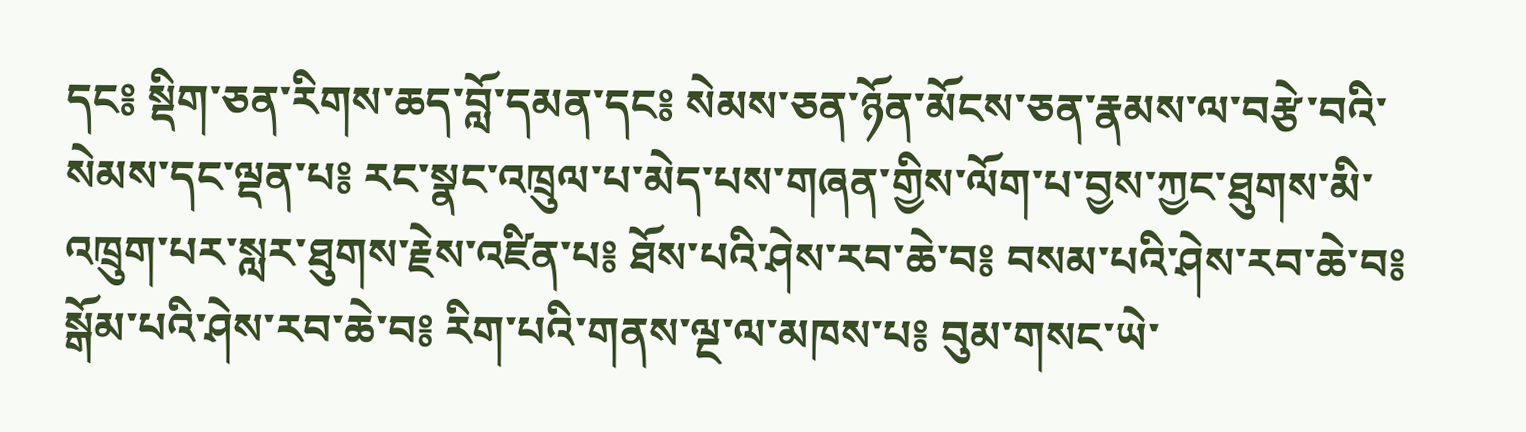དང༔ སྡིག་ཅན་རིགས་ཆད་བློ་དམན་དང༔ སེམས་ཅན་ཉོན་མོངས་ཅན་རྣམས་ལ་བརྩེ་བའི་སེམས་དང་ལྡན་པ༔ རང་སྣང་འཁྲུལ་པ་མེད་པས་གཞན་གྱིས་ལོག་པ་བྱས་ཀྱང་ཐུགས་མི་འཁྲུག་པར་སླར་ཐུགས་རྗེས་འཛིན་པ༔ ཐོས་པའི་ཤེས་རབ་ཆེ་བ༔ བསམ་པའི་ཤེས་རབ་ཆེ་བ༔ སྒོམ་པའི་ཤེས་རབ་ཆེ་བ༔ རིག་པའི་གནས་ལྔ་ལ་མཁས་པ༔ བུམ་གསང་ཡེ་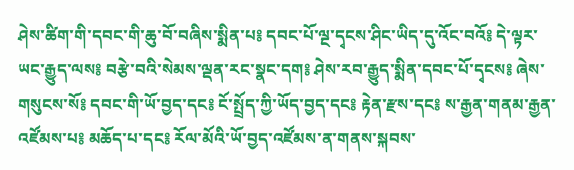ཤེས་ཚིག་གི་དབང་གི་ཆུ་བོ་བཞིས་སྨིན་པ༔ དབང་པོ་ལྔ་དྭངས་ཤིང་ཡིད་དུ་འོང་བའོ༔ དེ་ལྟར་ཡང་རྒྱུད་ལས༔ བརྩེ་བའི་སེམས་ལྡན་རང་སྣང་དག༔ ཤེས་རབ་རྒྱུད་སྨིན་དབང་པོ་དྭངས༔ ཞེས་གསུངས་སོ༔ དབང་གི་ཡོ་བྱད་དང༔ ངོ་སྤྲོད་ཀྱི་ཡོད་བྱད་དང༔ རྟེན་རྫས་དང༔ ས་རྒྱན་གནམ་རྒྱན་འཛོམས་པ༔ མཆོད་པ་དང༔ རོལ་མོའི་ཡོ་བྱད་འཛོམས་ན་གནས་སྐབས་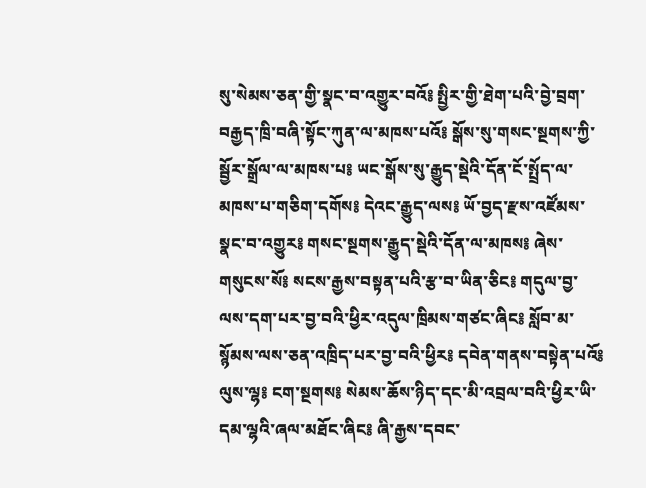སུ་སེམས་ཅན་གྱི་སྣང་བ་འགྱུར་བའོ༔ སྤྱིར་གྱི་ཐེག་པའི་བྱེ་བྲག་བརྒྱད་ཁྲི་བཞི་སྟོང་ཀུན་ལ་མཁས་པའོ༔ སྒོས་སུ་གསང་སྔགས་ཀྱི་སྦྱོར་སྒྲོལ་ལ་མཁས་པ༔ ཡང་སྒོས་སུ་རྒྱུད་སྡེའི་དོན་ངོ་སྤྲོད་ལ་མཁས་པ་གཅིག་དགོས༔ དེའང་རྒྱུད་ལས༔ ཡོ་བྱད་རྫས་འཛོམས་སྣང་བ་འགྱུར༔ གསང་སྔགས་རྒྱུད་སྡེའི་དོན་ལ་མཁས༔ ཞེས་གསུངས་སོ༔ སངས་རྒྱས་བསྟན་པའི་རྩ་བ་ཡིན་ཅིང༔ གདུལ་བྱ་ལས་དག་པར་བྱ་བའི་ཕྱིར་འདུལ་ཁྲིམས་གཙང་ཞིང༔ སློབ་མ་སྙོམས་ལས་ཅན་འཁྲིད་པར་བྱ་བའི་ཕྱིར༔ དབེན་གནས་བསྟེན་པའོ༔ ལུས་ལྷ༔ ངག་སྔགས༔ སེམས་ཆོས་ཉིད་དང་མི་འབྲལ་བའི་ཕྱིར་ཡི་དམ་ལྷའི་ཞལ་མཐོང་ཞིང༔ ཞི་རྒྱས་དབང་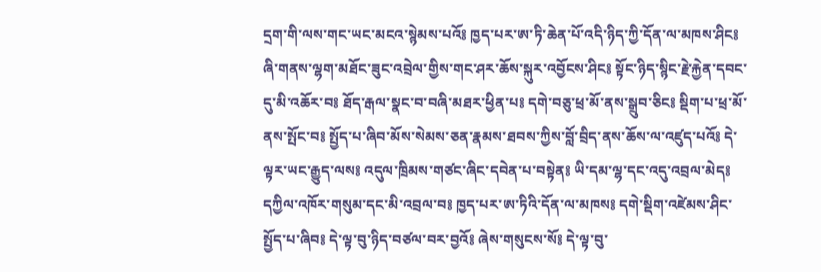དྲག་གི་ལས་གང་ཡང་མངའ་སྙེམས་པའོ༔ ཁྱད་པར་ཨ་ཏི་ཆེན་པོ་འདི་ཉིད་ཀྱི་དོན་ལ་མཁས་ཤིང༔ ཞི་གནས་ལྷག་མཐོང་ཟུང་འབྲེལ་གྱིས་གང་ཤར་ཆོས་སྐུར་འབྱོངས་ཤིང༔ སྟོང་ཉིད་སྙིང་རྗེ་རྐྱེན་དབང་དུ་མི་འཆོར་བ༔ ཐོད་རྒལ་སྣང་བ་བཞི་མཐར་ཕྱིན་པ༔ དགེ་བཅུ་ཕྲ་མོ་ནས་སྒྲུབ་ཅིང༔ སྡིག་པ་ཕྲ་མོ་ནས་སྤོང་བ༔ སྤྱོད་པ་ཞིབ་མོས་སེམས་ཅན་རྣམས་ཐབས་ཀྱིས་བློ་བྲིད་ནས་ཆོས་ལ་འཛུད་པའོ༔ དེ་ལྟར་ཡང་རྒྱུད་ལས༔ འདུལ་ཁྲིམས་གཙང་ཞིང་དབེན་པ་བསྟེན༔ ཡི་དམ་ལྷ་དང་འདུ་འབྲལ་མེད༔ དཀྱིལ་འཁོར་གསུམ་དང་མི་འབྲལ་བ༔ ཁྱད་པར་ཨ་ཏིའི་དོན་ལ་མཁས༔ དགེ་སྡིག་འཛེམས་ཤིང་སྤྱོད་པ་ཞིབ༔ དེ་ལྟ་བུ་ཉིད་བཙལ་བར་བྱའོ༔ ཞེས་གསུངས་སོ༔ དེ་ལྟ་བུ་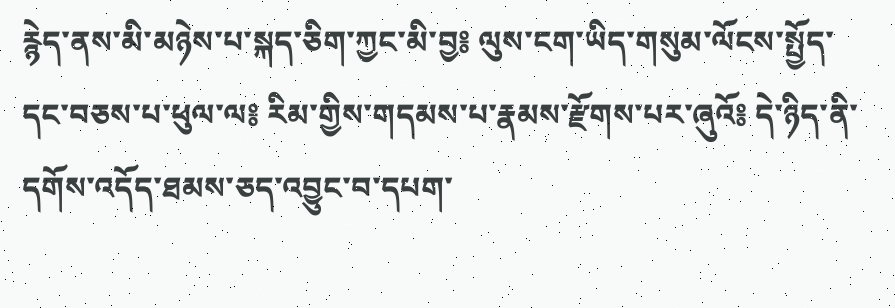རྙེད་ནས་མི་མཉེས་པ་སྐད་ཅིག་ཀྱང་མི་བྱ༔ ལུས་ངག་ཡིད་གསུམ་ལོངས་སྤྱོད་དང་བཅས་པ་ཕུལ་ལ༔ རིམ་གྱིས་གདམས་པ་རྣམས་རྫོགས་པར་ཞུའོ༔ དེ་ཉིད་ནི་དགོས་འདོད་ཐམས་ཅད་འབྱུང་བ་དཔག་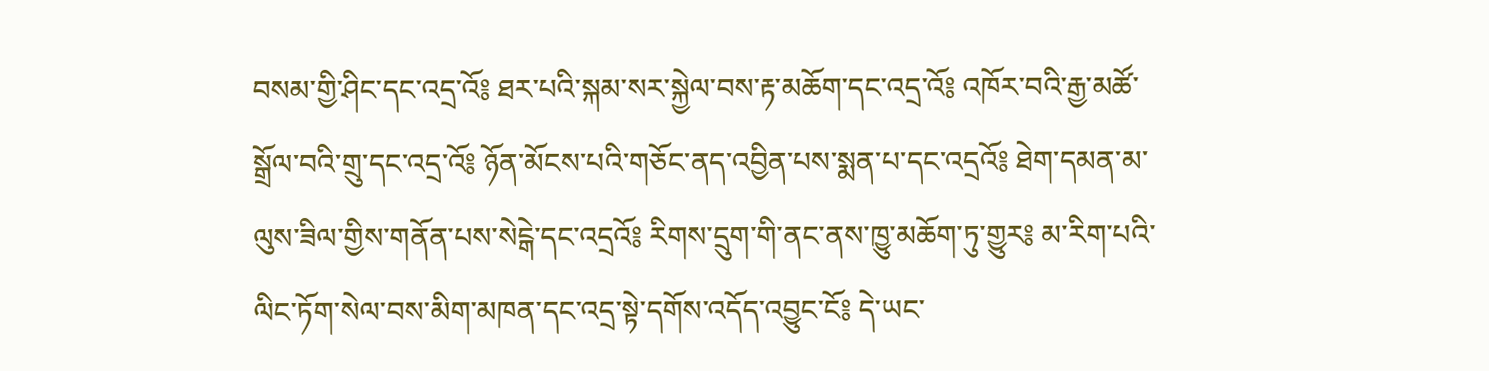བསམ་གྱི་ཤིང་དང་འདྲ་འོ༔ ཐར་པའི་སྐམ་སར་སྐྱེལ་བས་རྟ་མཆོག་དང་འདྲ་འོ༔ འཁོར་བའི་རྒྱ་མཚོ་སྒྲོལ་བའི་གྲུ་དང་འདྲ་འོ༔ ཉོན་མོངས་པའི་གཅོང་ནད་འབྱིན་པས་སྨན་པ་དང་འདྲའོ༔ ཐེག་དམན་མ་ལུས་ཟིལ་གྱིས་གནོན་པས་སེངྒེ་དང་འདྲའོ༔ རིགས་དྲུག་གི་ནང་ནས་ཁྱུ་མཆོག་ཏུ་གྱུར༔ མ་རིག་པའི་ལིང་ཏོག་སེལ་བས་མིག་མཁན་དང་འདྲ་སྟེ་དགོས་འདོད་འབྱུང་ངོ༔ དེ་ཡང་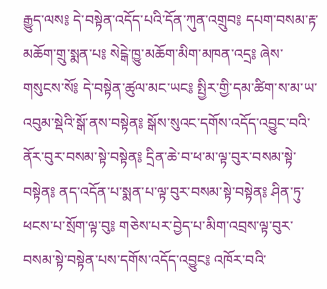རྒྱུད་ལས༔ དེ་བསྟེན་འདོད་པའི་དོན་ཀུན་འགྲུབ༔ དཔག་བསམ་རྟ་མཆོག་གྲུ་སྨན་པ༔ སེངྒེ་ཁྱུ་མཆོག་མིག་མཁན་འདྲ༔ ཞེས་གསུངས་སོ༔ དེ་བསྟེན་ཚུལ་མང་ཡང༔ སྤྱིར་གྱི་དམ་ཚིག་ས་མ་ཡ་འབུམ་སྡེའི་སྒོ་ནས་བསྟེན༔ སྒོས་སུའང་དགོས་འདོད་འབྱུང་བའི་ནོར་བུར་བསམ་སྟེ་བསྟེན༔ དྲིན་ཆེ་བ་ཕ་མ་ལྟ་བུར་བསམ་སྟེ་བསྟེན༔ ནད་འདོན་པ་སྨན་པ་ལྟ་བུར་བསམ་སྟེ་བསྟེན༔ ཤིན་ཏུ་ཕངས་པ་སྲོག་ལྟ་བུ༔ གཅེས་པར་བྱེད་པ་མིག་འབྲས་ལྟ་བུར་བསམ་སྟེ་བསྟེན་པས་དགོས་འདོད་འབྱུང༔ འཁོར་བའི་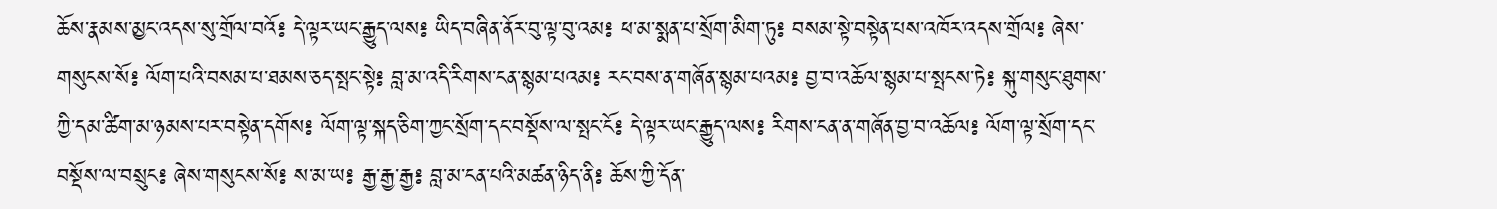ཆོས་རྣམས་མྱང་འདས་སུ་གྲོལ་བའོ༔ དེ་ལྟར་ཡང་རྒྱུད་ལས༔ ཡིད་བཞིན་ནོར་བུ་ལྟ་བུ་འམ༔ ཕ་མ་སྨན་པ་སྲོག་མིག་ཏུ༔ བསམ་སྟེ་བསྟེན་པས་འཁོར་འདས་གྲོལ༔ ཞེས་གསུངས་སོ༔ ལོག་པའི་བསམ་པ་ཐམས་ཅད་སྤང་སྟེ༔ བླ་མ་འདི་རིགས་ངན་སྙམ་པའམ༔ རང་བས་ན་གཞོན་སྙམ་པའམ༔ བྱ་བ་འཆོལ་སྙམ་པ་སྤངས་ཏེ༔ སྐུ་གསུང་ཐུགས་ཀྱི་དམ་ཚིག་མ་ཉམས་པར་བསྟེན་དགོས༔ ལོག་ལྟ་སྐད་ཅིག་ཀྱང་སྲོག་དང་བསྡོས་ལ་སྤང་ངོ༔ དེ་ལྟར་ཡང་རྒྱུད་ལས༔ རིགས་ངན་ན་གཞོན་བྱ་བ་འཆོལ༔ ལོག་ལྟ་སྲོག་དང་བསྡོས་ལ་བསྲུང༔ ཞེས་གསུངས་སོ༔ ས་མ་ཡ༔ རྒྱ་རྒྱ་རྒྱ༔ བླ་མ་ངན་པའི་མཚན་ཉིད་ནི༔ ཆོས་ཀྱི་དོན་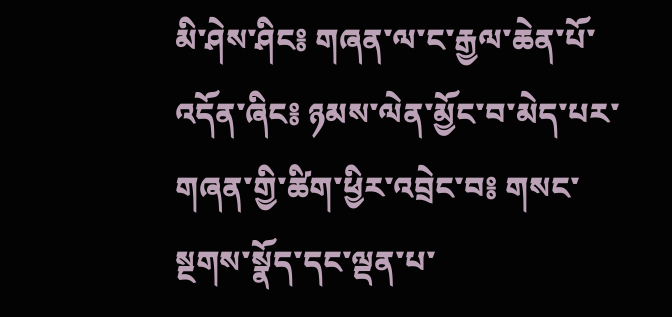མི་ཤེས་ཤིང༔ གཞན་ལ་ང་རྒྱལ་ཆེན་པོ་འདོན་ཞིང༔ ཉམས་ལེན་མྱོང་བ་མེད་པར་གཞན་གྱི་ཚིག་ཕྱིར་འབྲེང་བ༔ གསང་སྔགས་སྣོད་དང་ལྡན་པ་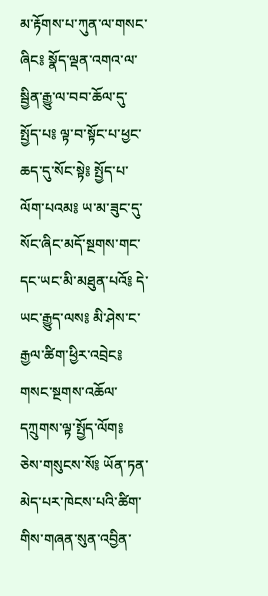མ་རྟོགས་པ་ཀུན་ལ་གསང་ཞིང༔ སྣོད་ལྡན་འགའ་ལ་སྦྱིན་རྒྱུ་ལ་བབ་ཆོལ་དུ་སྤྱོད་པ༔ ལྟ་བ་སྟོང་པ་ཕྱང་ཆད་དུ་སོང་སྟེ༔ སྤྱོད་པ་ལོག་པའམ༔ ཡ་མ་ཟུང་དུ་སོང་ཞིང་མདོ་སྔགས་གང་དང་ཡང་མི་མཐུན་པའོ༔ དེ་ཡང་རྒྱུད་ལས༔ མི་ཤེས་ང་རྒྱལ་ཚིག་ཕྱིར་འབྲེང༔ གསང་སྔགས་འཆོལ་དཀྲུགས་ལྟ་སྤྱོད་ལོག༔ ཅེས་གསུངས་སོ༔ ཡོན་ཏན་མེད་པར་ཁེངས་པའི་ཚིག་གིས་གཞན་སུན་འབྱིན་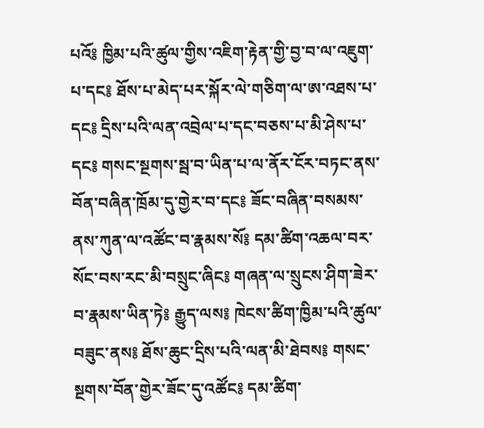པའོ༔ ཁྱིམ་པའི་ཚུལ་གྱིས་འཇིག་རྟེན་གྱི་བྱ་བ་ལ་འཇུག་པ་དང༔ ཐོས་པ་མེད་པར་སྐོར་ལེ་གཅིག་ལ་ཨ་འཐས་པ་དང༔ དྲིས་པའི་ལན་འབྲེལ་པ་དང་བཅས་པ་མི་ཤེས་པ་དང༔ གསང་སྔགས་སྦ་བ་ཡིན་པ་ལ་ནོར་ངོར་བཏང་ནས་བོན་བཞིན་ཁྲོམ་དུ་གྱེར་བ་དང༔ ཟོང་བཞིན་བསམས་ནས་ཀུན་ལ་འཚོང་བ་རྣམས་སོ༔ དམ་ཚིག་འཆལ་བར་སོང་བས་རང་མི་བསྲུང་ཞིང༔ གཞན་ལ་སྲུངས་ཤིག་ཟེར་བ་རྣམས་ཡིན་ཏེ༔ རྒྱུད་ལས༔ ཁེངས་ཚིག་ཁྱིམ་པའི་ཚུལ་བཟུང་ནས༔ ཐོས་ཆུང་དྲིས་པའི་ལན་མི་ཐེབས༔ གསང་སྔགས་བོན་གྱེར་ཟོང་དུ་འཚོང༔ དམ་ཚིག་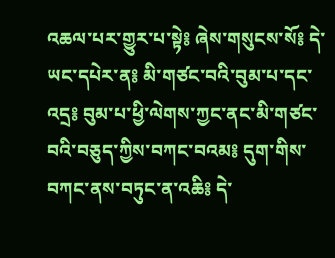འཆལ་པར་གྱུར་པ་སྟེ༔ ཞེས་གསུངས་སོ༔ དེ་ཡང་དཔེར་ན༔ མི་གཙང་བའི་བུམ་པ་དང་འདྲ༔ བུམ་པ་ཕྱི་ལེགས་ཀྱང་ནང་མི་གཙང་བའི་བཅུད་ཀྱིས་བཀང་བའམ༔ དུག་གིས་བཀང་ནས་བཏུང་ན་འཆི༔ དེ་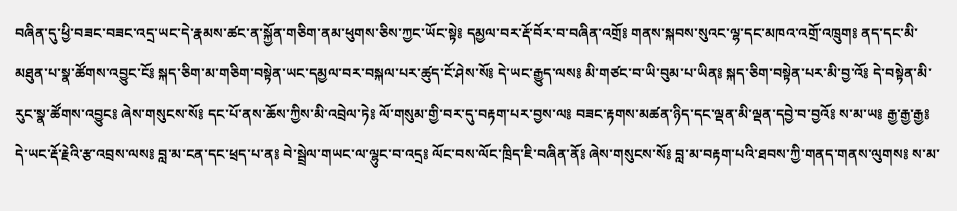བཞིན་དུ་ཕྱི་བཟང་བཟང་འདྲ་ཡང་དེ་རྣམས་ཚང་ན་སྐྱོན་གཅིག་ནམ་ཕུགས་ཅིས་ཀྱང་ཡོང་སྟེ༔ དམྱལ་བར་རྡོ་བོར་བ་བཞིན་འགྲོ༔ གནས་སྐབས་སུའང་ལྷ་དང་མཁའ་འགྲོ་འཁྲུག༔ ནད་དང་མི་མཐུན་པ་སྣ་ཚོགས་འབྱུང་ངོ༔ སྐད་ཅིག་མ་གཅིག་བསྟེན་ཡང་དམྱལ་བར་བསྐལ་པར་ཚུད་ངོ་ཤེས་སོ༔ དེ་ཡང་རྒྱུད་ལས༔ མི་གཙང་བ་ཡི་བུམ་པ་ཡིན༔ སྐད་ཅིག་བསྟེན་པར་མི་བྱ་འོ༔ དེ་བསྟེན་མི་རུང་སྣ་ཚོགས་འབྱུང༔ ཞེས་གསུངས་སོ༔ དང་པོ་ནས་ཆོས་ཀྱིས་མི་འབྲེལ་ཏེ༔ ལོ་གསུམ་གྱི་བར་དུ་བརྟག་པར་བྱས་ལ༔ བཟང་རྟགས་མཚན་ཉིད་དང་ལྡན་མི་ལྡན་དབྱེ་བ་བྱའོ༔ ས་མ་ཡ༔ རྒྱ་རྒྱ་རྒྱ༔ དེ་ཡང་རྡོ་རྗེའི་རྩ་འབྲས་ལས༔ བླ་མ་ངན་དང་ཕྲད་པ་ན༔ བེ་སྦྲེལ་གཡང་ལ་ལྷུང་བ་འདྲ༔ ལོང་བས་ལོང་ཁྲིད་ཇི་བཞིན་ནོ༔ ཞེས་གསུངས་སོ༔ བླ་མ་བརྟག་པའི་ཐབས་ཀྱི་གནད་གནས་ལུགས༔ ས་མ་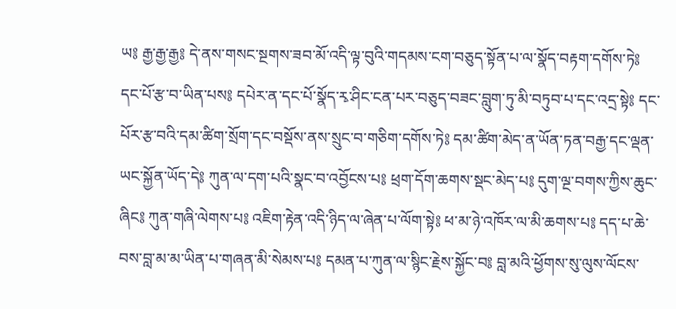ཡ༔ རྒྱ་རྒྱ་རྒྱ༔ དེ་ནས་གསང་སྔགས་ཟབ་མོ་འདི་ལྟ་བུའི་གདམས་ངག་བཅུད་སྟོན་པ་ལ་སྣོད་བརྟག་དགོས་ཏེ༔ དང་པོ་རྩ་བ་ཡིན་པས༔ དཔེར་ན་དང་པོ་སྣོད་རྭ་ཤིང་ངན་པར་བཅུད་བཟང་བླུག་ཏུ་མི་བཏུབ་པ་དང་འདྲ་སྟེ༔ དང་པོར་རྩ་བའི་དམ་ཚིག་སྲོག་དང་བསྡོས་ནས་སྲུང་བ་གཅིག་དགོས་ཏེ༔ དམ་ཚིག་མེད་ན་ཡོན་ཏན་བརྒྱ་དང་ལྡན་ཡང་སྐྱོན་ཡོད་དེ༔ ཀུན་ལ་དག་པའི་སྣང་བ་འབྱོངས་པ༔ ཕྲག་དོག་ཆགས་སྡང་མེད་པ༔ དུག་ལྔ་བགས་ཀྱིས་ཆུང་ཞིང༔ ཀུན་གཞི་ལེགས་པ༔ འཇིག་རྟེན་འདི་ཉིད་ལ་ཞེན་པ་ལོག་སྟེ༔ ཕ་མ་ཉེ་འཁོར་ལ་མི་ཆགས་པ༔ དད་པ་ཆེ་བས་བླ་མ་མ་ཡིན་པ་གཞན་མི་སེམས་པ༔ དམན་པ་ཀུན་ལ་སྙིང་རྗེས་སྐྱོང་བ༔ བླ་མའི་ཕྱོགས་སུ་ལུས་ལོངས་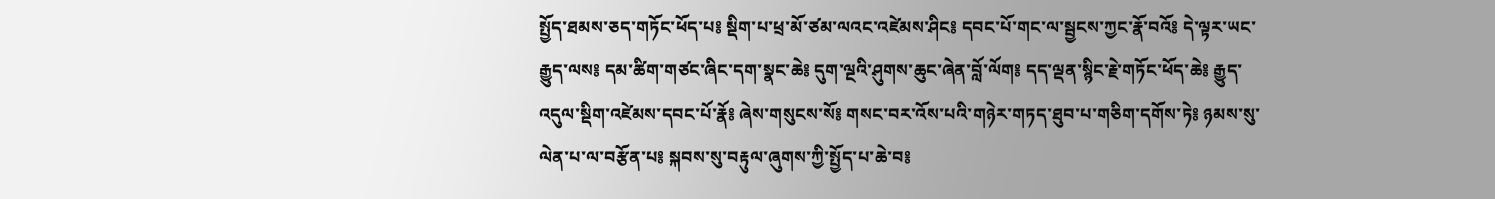སྤྱོད་ཐམས་ཅད་གཏོང་ཕོད་པ༔ སྡིག་པ་ཕྲ་མོ་ཙམ་ལའང་འཛེམས་ཤིང༔ དབང་པོ་གང་ལ་སྦྱངས་ཀྱང་རྣོ་བའོ༔ དེ་ལྟར་ཡང་རྒྱུད་ལས༔ དམ་ཚིག་གཙང་ཞིང་དག་སྣང་ཆེ༔ དུག་ལྔའི་ཤུགས་ཆུང་ཞེན་བློ་ལོག༔ དད་ལྡན་སྙིང་རྗེ་གཏོང་ཕོད་ཆེ༔ རྒྱུད་འདུལ་སྡིག་འཛེམས་དབང་པོ་རྣོ༔ ཞེས་གསུངས་སོ༔ གསང་བར་འོས་པའི་གཉེར་གཏད་ཐུབ་པ་གཅིག་དགོས་ཏེ༔ ཉམས་སུ་ལེན་པ་ལ་བརྩོན་པ༔ སྐབས་སུ་བརྟུལ་ཞུགས་ཀྱི་སྤྱོད་པ་ཆེ་བ༔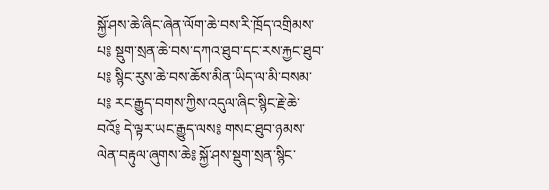སྐྱོ་ཤས་ཆེ་ཞིང་ཞེན་ལོག་ཆེ་བས་རི་ཁྲོད་འགྲིམས་པ༔ སྡུག་སྲན་ཆེ་བས་དཀའ་ཐུབ་དང་རས་རྐྱང་ཐུབ་པ༔ སྙིང་རུས་ཆེ་བས་ཆོས་མིན་ཡིད་ལ་མི་བསམ་པ༔ རང་རྒྱུད་བགས་ཀྱིས་འདུལ་ཞིང་སྙིང་རྗེ་ཆེ་བའོ༔ དེ་ལྟར་ཡང་རྒྱུད་ལས༔ གསང་ཐུབ་ཉམས་ལེན་བརྟུལ་ཞུགས་ཆེ༔ སྐྱོ་ཤས་སྡུག་སྲན་སྙིང་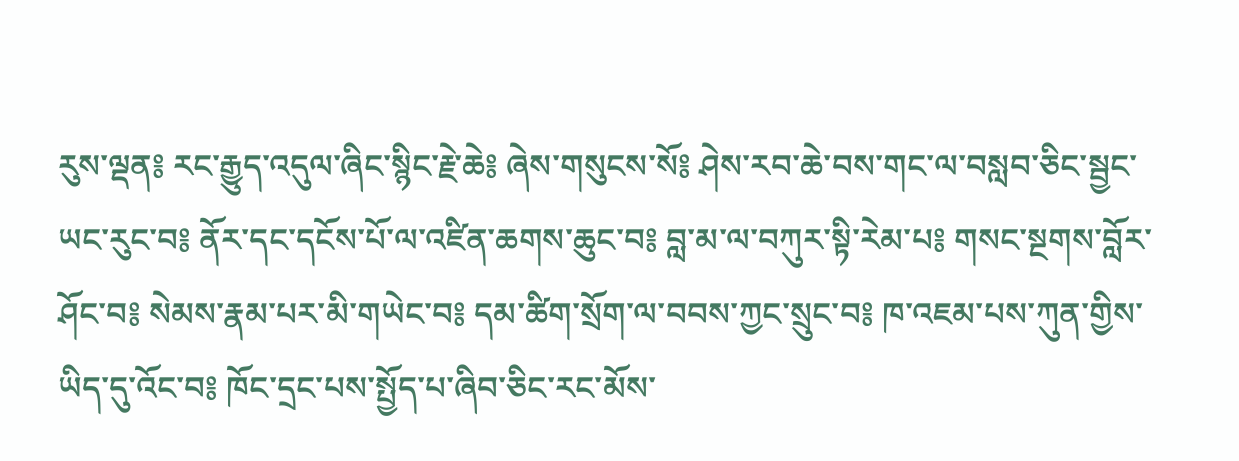རུས་ལྡན༔ རང་རྒྱུད་འདུལ་ཞིང་སྙིང་རྗེ་ཆེ༔ ཞེས་གསུངས་སོ༔ ཤེས་རབ་ཆེ་བས་གང་ལ་བསླབ་ཅིང་སྦྱང་ཡང་རུང་བ༔ ནོར་དང་དངོས་པོ་ལ་འཛིན་ཆགས་ཆུང་བ༔ བླ་མ་ལ་བཀུར་སྟི་རེམ་པ༔ གསང་སྔགས་བློར་ཤོང་བ༔ སེམས་རྣམ་པར་མི་གཡེང་བ༔ དམ་ཚིག་སྲོག་ལ་བབས་ཀྱང་སྲུང་བ༔ ཁ་འཇམ་པས་ཀུན་གྱིས་ཡིད་དུ་འོང་བ༔ ཁོང་དྲང་པས་སྤྱོད་པ་ཞིབ་ཅིང་རང་མོས་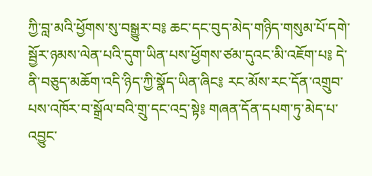ཀྱི་བླ་མའི་ཕྱོགས་སུ་བསྒྱུར་བ༔ ཆང་དང་བུད་མེད་གཉིད་གསུམ་པོ་དགེ་སྦྱོར་ཉམས་ལེན་པའི་དུག་ཡིན་པས་ཕྱོགས་ཙམ་དུའང་མི་འཇོག་པ༔ དེ་ནི་བཅུད་མཆོག་འདི་ཉིད་ཀྱི་སྣོད་ཡིན་ཞིང༔ རང་མོས་རང་དོན་འགྲུབ་པས་འཁོར་བ་སྒྲོལ་བའི་གྲུ་དང་འདྲ་སྟེ༔ གཞན་དོན་དཔག་ཏུ་མེད་པ་འབྱུང་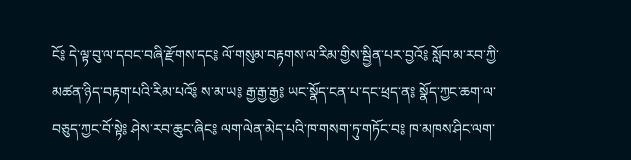ངོ༔ དེ་ལྟ་བུ་ལ་དབང་བཞི་རྫོགས་དང༔ ལོ་གསུམ་བརྟགས་ལ་རིམ་གྱིས་སྦྱིན་པར་བྱའོ༔ སློབ་མ་རབ་ཀྱི་མཚན་ཉིད་བརྟག་པའི་རིམ་པའོ༔ ས་མ་ཡ༔ རྒྱ་རྒྱ་རྒྱ༔ ཡང་སྣོད་ངན་པ་དང་ཕྲད་ན༔ སྣོད་ཀྱང་ཆག་ལ་བཅུད་ཀྱང་བོ་སྟེ༔ ཤེས་རབ་ཆུང་ཞིང༔ ལག་ལེན་མེད་པའི་ཁ་གསག་ཏུ་གཏོང་བ༔ ཁ་མཁས་ཤིང་ལག་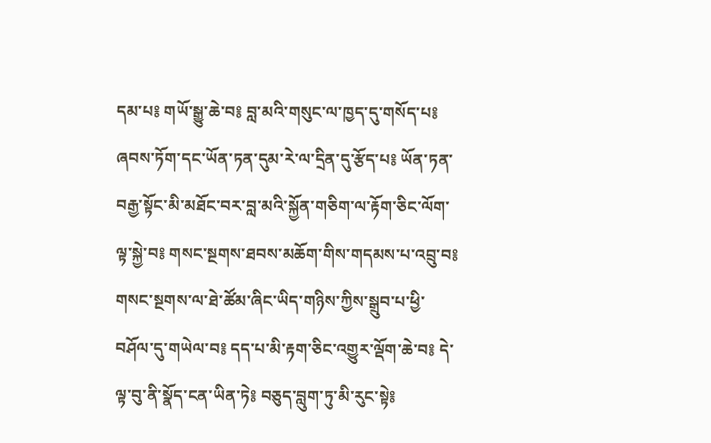དམ་པ༔ གཡོ་སྒྱུ་ཆེ་བ༔ བླ་མའི་གསུང་ལ་ཁྱད་དུ་གསོད་པ༔ ཞབས་ཏོག་དང་ཡོན་ཏན་དུམ་རེ་ལ་དྲིན་དུ་རྩོད་པ༔ ཡོན་ཏན་བརྒྱ་སྟོང་མི་མཐོང་བར་བླ་མའི་སྐྱོན་གཅིག་ལ་རྟོག་ཅིང་ལོག་ལྟ་སྐྱེ་བ༔ གསང་སྔགས་ཐབས་མཆོག་གིས་གདམས་པ་འབྲུ་བ༔ གསང་སྔགས་ལ་ཐེ་ཚོམ་ཞིང་ཡིད་གཉིས་ཀྱིས་སྒྲུབ་པ་ཕྱི་བཤོལ་དུ་གཡེལ་བ༔ དད་པ་མི་རྟག་ཅིང་འགྱུར་ལྡོག་ཆེ་བ༔ དེ་ལྟ་བུ་ནི་སྣོད་ངན་ཡིན་ཏེ༔ བཅུད་བླུག་ཏུ་མི་རུང་སྟེ༔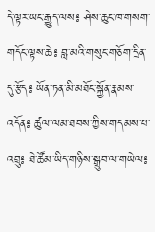དེ་ལྟར་ཡང་རྒྱུད་ལས༔ ཤེས་ཆུང་ཁ་གསག་གདོང་ལྟས་ཆེ༔ བླ་མའི་གསུང་གཅོག་དྲིན་དུ་རྩོད༔ ཡོན་ཏན་མི་མཐོང་སྐྱོན་རྣམས་འདོན༔ ཚུལ་ལམ་ཐབས་ཀྱིས་གདམས་པ་འབྲུ༔ ཐེ་ཚོམ་ཡིད་གཉིས་སྒྲུབ་ལ་གཡེལ༔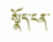སྣོད་ངན་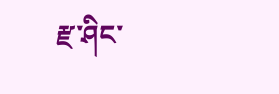རྫ་ཤིང་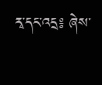རྭ་དང་འདྲ༔ ཞེས་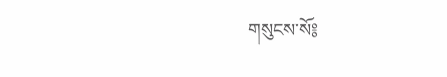གསུངས་སོ༔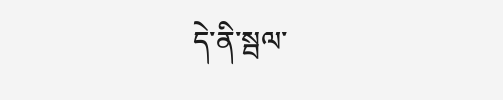དེ་ནི་སྦལ་